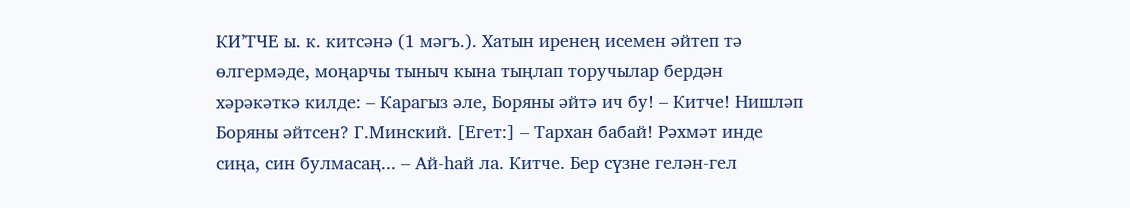КИ’ТЧЕ ы. к. китсәнә (1 мәгъ.). Хатын иренең исемен әйтеп тә өлгермәде, моңарчы тыныч кына тыңлап торучылар бердән хәрәкәткә килде: – Карагыз әле, Боряны әйтә ич бу! – Китче! Нишләп Боряны әйтсен? Г.Минский. [Егет:] – Тархан бабай! Рәхмәт инде сиңа, син булмасаң... – Ай-һай ла. Китче. Бер сүзне гелән-гел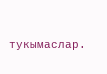тукымаслар.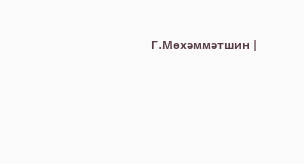Г.Мөхәммәтшин |